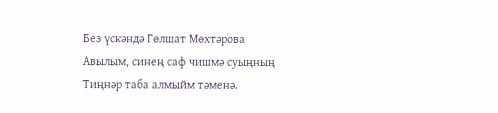Без үскәндә Гөлшат Мөхтәрова
Авылым, синең саф чишмә суыңның
Тиңнәр таба алмыйм тәменә.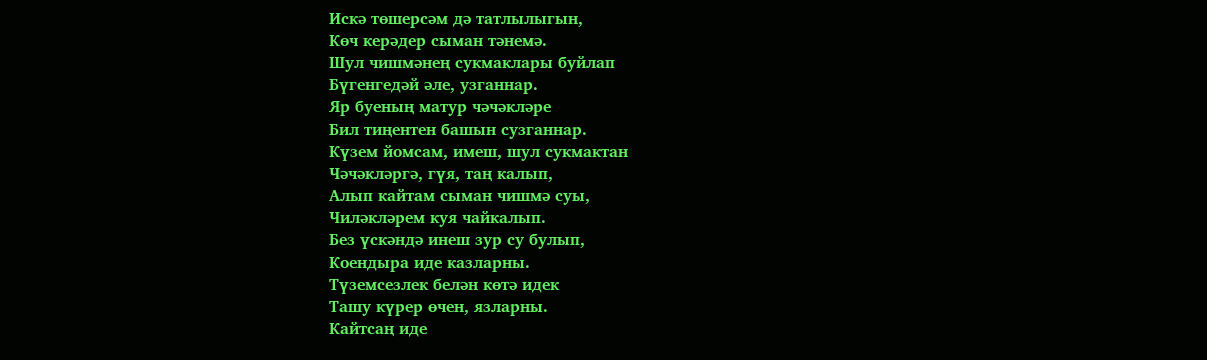Искә төшерсәм дә татлылыгын,
Көч керәдер сыман тәнемә.
Шул чишмәнең сукмаклары буйлап
Бүгенгедәй әле, узганнар.
Яр буеның матур чәчәкләре
Бил тиңентен башын сузганнар.
Күзем йомсам, имеш, шул сукмактан
Чәчәкләргә, гүя, таң калып,
Алып кайтам сыман чишмә суы,
Чиләкләрем куя чайкалып.
Без үскәндә инеш зур су булып,
Коендыра иде казларны.
Түземсезлек белән көтә идек
Ташу күрер өчен, язларны.
Кайтсаң иде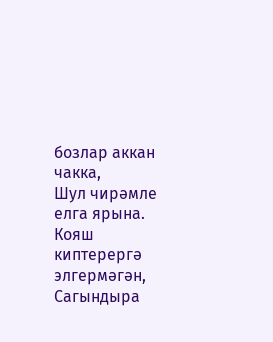бозлар аккан чакка,
Шул чирәмле елга ярына.
Кояш киптерергә элгермәгән,
Сагындыра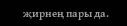җирнең пары да.